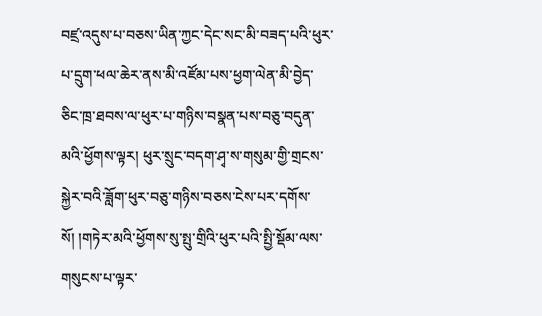བཛྲ་འདུས་པ་བཅས་ཡིན་ཀྱང་དེང་སང་མི་བཟད་པའི་ཕུར་པ་དྲུག་ཕལ་ཆེར་ནས་མི་འཛོམ་པས་ཕྱག་ལེན་མི་བྱེད་ཅིང་ཁྲ་ཐབས་ལ་ཕུར་པ་གཉིས་བསྣན་པས་བཅུ་བདུན་མའི་ཕྱོགས་ལྟར། ཕུར་སྲུང་བདག་ཤྭ་ས་གསུམ་གྱི་གྲངས་སྐྱེར་བའི་ཟློག་ཕུར་བཅུ་གཉིས་བཅས་ངེས་པར་དགོས་སོ། །གཏེར་མའི་ཕྱོགས་སུ་སྤུ་གྲིའི་ཕུར་པའི་སྤྱི་སྡོམ་ལས་གསུངས་པ་ལྟར་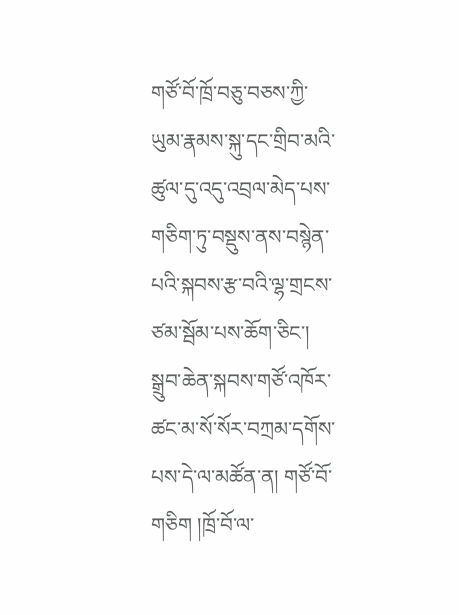གཙོ་བོ་ཁྲོ་བཅུ་བཅས་ཀྱི་ཡུམ་རྣམས་སྐུ་དང་གྲིབ་མའི་ཚུལ་དུ་འདུ་འབྲལ་མེད་པས་གཅིག་ཏུ་བསྡུས་ནས་བསྙེན་པའི་སྐབས་རྩ་བའི་ལྷ་གྲངས་ཙམ་སྦོམ་པས་ཆོག་ཅིང་། སྒྲུབ་ཆེན་སྐབས་གཙོ་འཁོར་ཚང་མ་སོ་སོར་བཀྲམ་དགོས་པས་དེ་ལ་མཚོན་ན། གཙོ་བོ་གཅིག །ཁྲོ་བོ་ལ་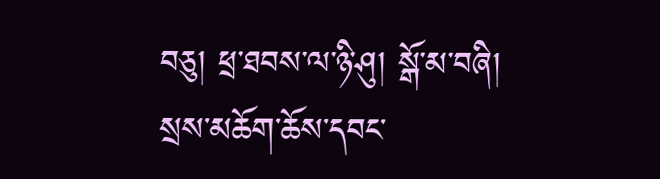བཅུ། ཕྲ་ཐབས་ལ་ཉི་ཤུ། སྒོ་མ་བཞི། སྲས་མཆོག་ཆོས་དབང་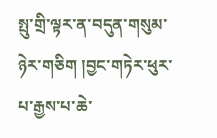སྤུ་གྲི་ལྟར་ན་བདུན་གསུམ་ཉེར་གཅིག །བྱང་གཏེར་ཕུར་པ་རྒྱས་པ་ཆེ་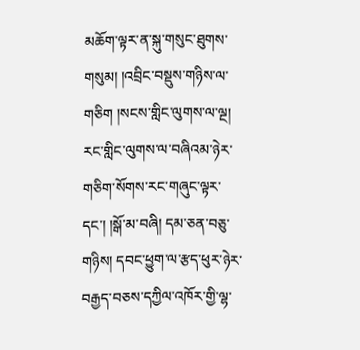མཆོག་ལྟར་ན་སྐུ་གསུང་ཐུགས་གསུམ། །འབྲིང་བསྡུས་གཉིས་ལ་གཅིག །སངས་གླིང་ལུགས་ལ་ལྔ། རང་གླིང་ལུགས་ལ་བཞིའམ་ཉེར་གཅིག་སོགས་རང་གཞུང་ལྟར་དང་། །སྒོ་མ་བཞི། དམ་ཅན་བཅུ་གཉིས། དབང་ཕྱུག་ལ་རྩད་ཕུར་ཉེར་བརྒྱད་བཅས་དཀྱིལ་འཁོར་གྱི་ལྷ་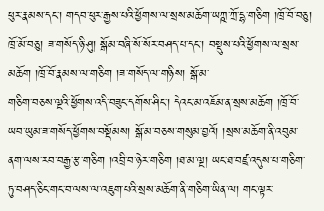ཕུར་རྣམས་དང་། གདབ་ཕུར་རྒྱས་པའི་ཕྱོགས་ལ་སྲས་མཆོག་ཡཀྵ་ཀྲོ་དྷ་གཅིག །ཁྲོ་བོ་བཅུ། ཁྲོ་མོ་བཅུ། ཟ་གསོད་ཉི་ཤུ། སྒོམ་བཞི་སོ་སོར་བཤད་པ་དང་། བསྡུས་པའི་ཕྱོགས་ལ་སྲས་མཆོག །ཁྲོ་བོ་རྣམས་ལ་གཅིག །ཟ་གསོད་ལ་གཉིས། སྒོ་མ་
གཅིག་བཅས་ལྔའི་ཕྱོགས་འདི་བཟུང་དགོས་ཤིང་། དེའང་མ་འཇོམ་ན་སྲས་མཆོག །ཁྲོ་བོ་ཡབ་ཡུམ་ཟ་གསོད་ཕྱོགས་བསྡོམས། སྒོ་མ་བཅས་གསུམ་བྱའོ། །སྲས་མཆོག་ནི་འབུམ་ནག་ལས་རབ་བརྒྱ་རྩ་གཅིག །འབྲི་བ་ཉེར་གཅིག །ཐ་མ་ལྔ། ཡང་ཐ་བཛྲ་འདུས་པ་གཅིག་ཏུ་བཤད་ཅིང་གང་བ་ལས་ལ་འཇུག་པའི་སྲས་མཆོག་ནི་གཅིག་ཡིན་ལ། གང་ལྟར་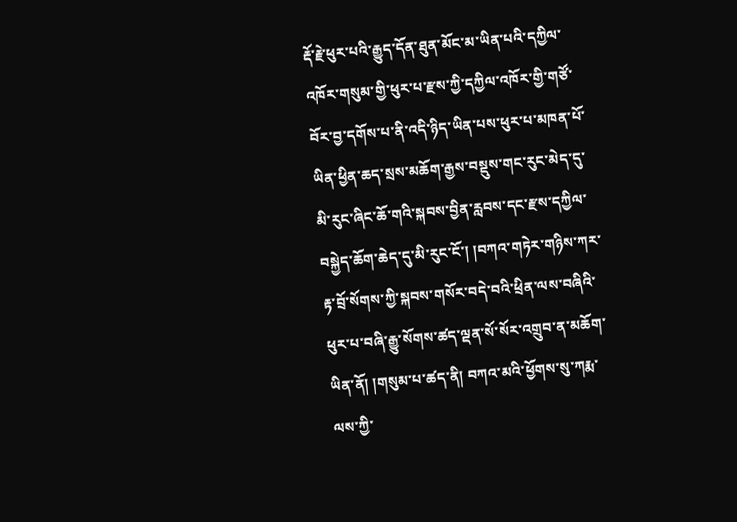རྡོ་རྗེ་ཕུར་པའི་རྒྱུད་དོན་ཐུན་མོང་མ་ཡིན་པའི་དཀྱིལ་འཁོར་གསུམ་གྱི་ཕུར་པ་རྫས་ཀྱི་དཀྱིལ་འཁོར་གྱི་གཙོ་བོར་བྱ་དགོས་པ་ནི་འདི་ཉིད་ཡིན་པས་ཕུར་པ་མཁན་པོ་ཡིན་ཕྱིན་ཆད་སྲས་མཆོག་རྒྱས་བསྡུས་གང་རུང་མེད་དུ་མི་རུང་ཞིང་ཆོ་གའི་སྐབས་བྱིན་རླབས་དང་རྫས་དཀྱིལ་བསྐྱེད་ཆོག་ཆེད་དུ་མི་རུང་ངོ་། །བཀའ་གཏེར་གཉིས་ཀར་རྟ་བྲོ་སོགས་ཀྱི་སྐབས་གསོར་བདེ་བའི་ཕྲིན་ལས་བཞིའི་ཕུར་པ་བཞི་རྒྱུ་སོགས་ཚད་ལྡན་སོ་སོར་འགྲུབ་ན་མཆོག་ཡིན་ནོ། །གསུམ་པ་ཚད་ནི། བཀའ་མའི་ཕྱོགས་སུ་ཀརྨ་ལས་ཀྱི་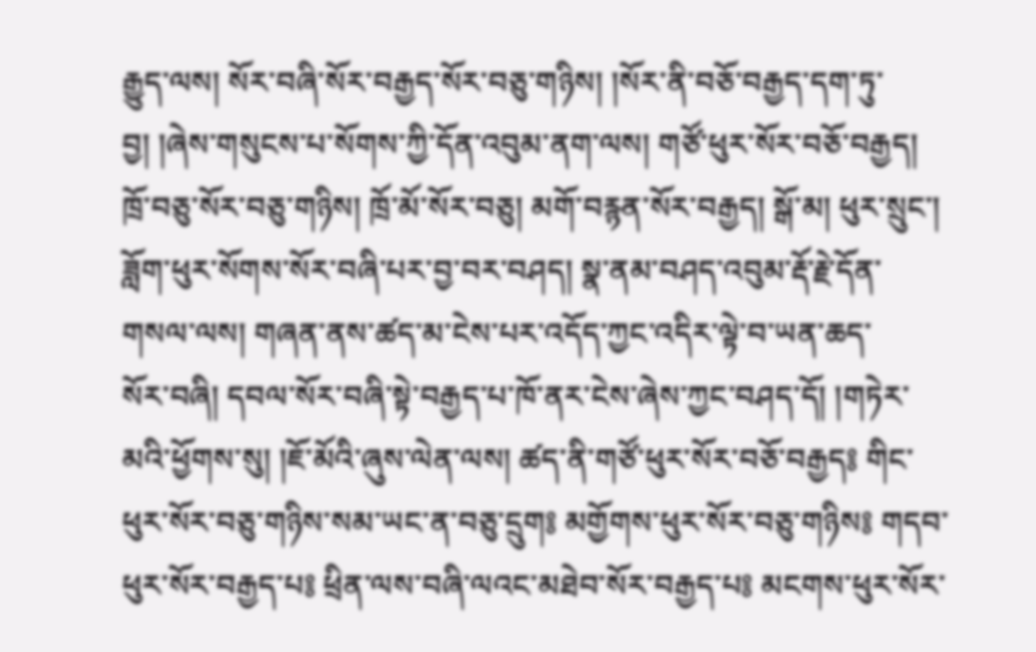རྒྱུད་ལས། སོར་བཞི་སོར་བརྒྱད་སོར་བཅུ་གཉིས། །སོར་ནི་བཅོ་བརྒྱད་དག་ཏུ་བྱ། །ཞེས་གསུངས་པ་སོགས་ཀྱི་དོན་འབུམ་ནག་ལས། གཙོ་ཕུར་སོར་བཅོ་བརྒྱད། ཁྲོ་བཅུ་སོར་བཅུ་གཉིས། ཁྲོ་མོ་སོར་བཅུ། མགོ་བརྙན་སོར་བརྒྱད། སྒོ་མ། ཕུར་སྲུང་། ཟློག་ཕུར་སོགས་སོར་བཞི་པར་བྱ་བར་བཤད། སྣ་ནམ་བཤད་འབུམ་རྡོ་རྗེ་དོན་གསལ་ལས། གཞན་ནས་ཚད་མ་ངེས་པར་འདོད་ཀྱང་འདིར་ལྟེ་བ་ཡན་ཆད་
སོར་བཞི། དབལ་སོར་བཞི་སྟེ་བརྒྱད་པ་ཁོ་ནར་ངེས་ཞེས་ཀྱང་བཤད་དོ། །གཏེར་མའི་ཕྱོགས་སུ། །ཇོ་མོའི་ཞུས་ལེན་ལས། ཚད་ནི་གཙོ་ཕུར་སོར་བཅོ་བརྒྱད༔ གིང་ཕུར་སོར་བཅུ་གཉིས་སམ་ཡང་ན་བཅུ་དྲུག༔ མགྱོགས་ཕུར་སོར་བཅུ་གཉིས༔ གདབ་ཕུར་སོར་བརྒྱད་པ༔ ཕྲིན་ལས་བཞི་ལའང་མཐེབ་སོར་བརྒྱད་པ༔ མངགས་ཕུར་སོར་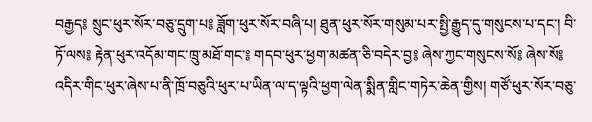བརྒྱད༔ སྲུང་ཕུར་སོར་བཅུ་དྲུག་པ༔ ཟློག་ཕུར་སོར་བཞི་པ། ཐུན་ཕུར་སོར་གསུམ་པར་སྤྱི་རྒྱུད་དུ་གསུངས་པ་དང་། བི་ཏོ་ལས༔ རྟེན་ཕུར་འདོམ་གང་ཁྲུ་མཐོ་གང་༔ གདབ་ཕུར་ཕྱག་མཚན་ཅི་བདེར་བྱ༔ ཞེས་ཀྱང་གསུངས་སོ༔ ཞེས་སོ༔ འདིར་གིང་ཕུར་ཞེས་པ་ནི་ཁྲོ་བཅུའི་ཕུར་པ་ཡིན་ལ་ད་ལྟའི་ཕྱག་ལེན་སྨིན་གླིང་གཏེར་ཆེན་གྱིས། གཙོ་ཕུར་སོར་བཅུ་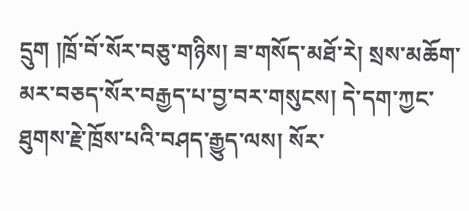དྲུག །ཁྲོ་བོ་སོར་བཅུ་གཉིས། ཟ་གསོད་མཐོ་རེ། སྲས་མཆོག་མར་བཅད་སོར་བརྒྱད་པ་བྱ་བར་གསུངས། དེ་དག་ཀྱང་ཐུགས་རྗེ་ཁྲོས་པའི་བཤད་རྒྱུད་ལས། སོར་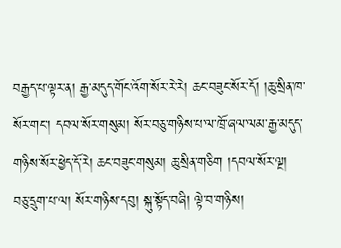བརྒྱད་པ་ལྟར་ན། རྒྱ་མདུད་གོང་འོག་སོར་རེ་རེ། ཆང་བཟུང་སོར་དོ། །ཆུ་སྲིན་ཁ་སོར་གང་། དབལ་སོར་གསུམ། སོར་བཅུ་གཉིས་པ་ལ་ཁྲོ་ཞལ་ལམ་རྒྱ་མདུད་གཉིས་སོར་ཕྱེད་དོ་རེ། ཆང་བཟུང་གསུམ། ཆུ་སྲིན་གཅིག །དབལ་སོར་ལྔ། བཅུ་དྲུག་པ་ལ། སོར་གཉིས་དབུ། སྐུ་སྟོད་བཞི། ལྟེ་བ་གཉིས།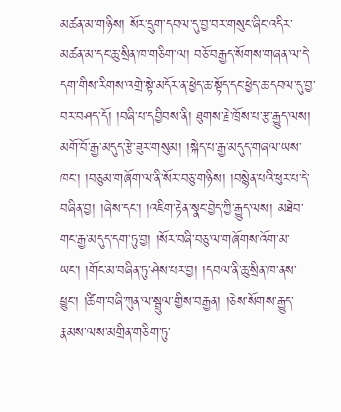མཚན་མ་གཉིས། སོར་དྲུག་དབལ་དུ་བྱ་བར་གསུང་ཞིང་འདིར་
མཚན་མ་དང་ཆུ་སྲིན་ཁ་གཅིག་ལ། བཅོ་བརྒྱད་སོགས་གཞན་ལ་དེ་དག་གིས་རིགས་འགྲེ་སྟེ་མདོར་ན་ཕྱེད་ཆ་སྟོད་དང་ཕྱེད་ཆ་དབལ་དུ་བྱ་བར་བཤད་དོ། །བཞི་པ་དབྱིབས་ནི། ཐུགས་རྗེ་ཁྲོས་པ་རྩ་རྒྱུད་ལས། མགོ་བོ་རྒྱ་མདུད་རྩེ་ཟུར་གསུམ། །སྐེད་པ་རྒྱ་མདུད་གཞལ་ཡས་ཁང་། །བཅུམ་གཞོག་ལ་ནི་སོར་བཅུ་གཉིས། །བསྙེན་པའི་ཕུར་པ་དེ་བཞིན་བྱ། །ཞེས་དང་། །འཇིག་རྟེན་སྣང་བྱེད་ཀྱི་རྒྱུད་ལས། མཐེབ་གང་རྒྱ་མདུད་དག་ཏུ་བྱ། །སོར་བཞི་བཅུ་ལ་གཞོགས་འོག་མ་ཡང་། །གོང་མ་བཞིན་ཏུ་ཤེས་པར་བྱ། །དབལ་ནི་ཆུ་སྲིན་ཁ་ནས་ཕྱུང་། །ཚིག་བཞི་ཀུན་ལ་སྦྲུལ་གྱིས་བརྒྱན། །ཅེས་སོགས་རྒྱུད་རྣམས་ལས་མགྲིན་གཅིག་ཏུ་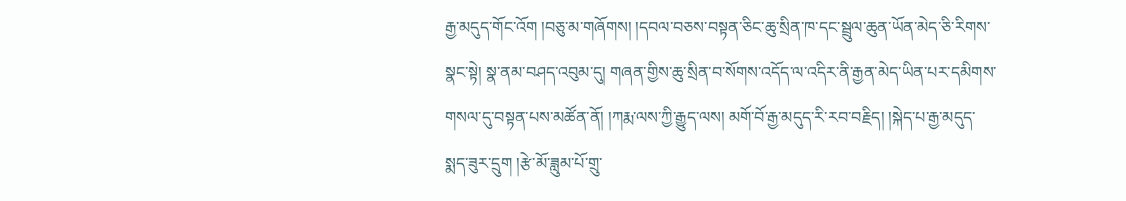རྒྱ་མདུད་གོང་འོག །བཅུ་མ་གཞོགས། །དབལ་བཅས་བསྟན་ཅིང་ཆུ་སྲིན་ཁ་དང་སྦྲུལ་ཆུན་ཡོན་མེད་ཅི་རིགས་སྣང་སྟེ། སྣ་ནམ་བཤད་འབུམ་དུ། གཞན་གྱིས་ཆུ་སྲིན་བ་སོགས་འདོད་ལ་འདིར་ནི་རྒྱན་མེད་ཡིན་པར་དམིགས་གསལ་དུ་བསྟན་པས་མཚོན་ནོ། །ཀརྨ་ལས་ཀྱི་རྒྱུད་ལས། མགོ་བོ་རྒྱ་མདུད་རི་རབ་བརྗིད། །སྐེད་པ་རྒྱ་མདུད་སྨད་ཟུར་དྲུག །རྩེ་མོ་ཟླུམ་པོ་གྲུ་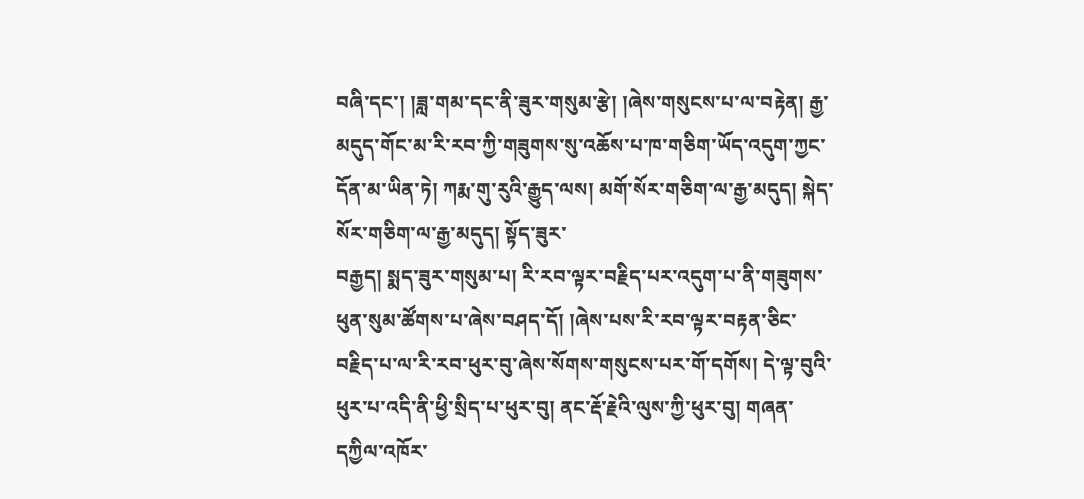བཞི་དང་། །ཟླ་གམ་དང་ནི་ཟུར་གསུམ་རྩེ། །ཞེས་གསུངས་པ་ལ་བརྟེན། རྒྱ་མདུད་གོང་མ་རི་རབ་ཀྱི་གཟུགས་སུ་འཆོས་པ་ཁ་གཅིག་ཡོད་འདུག་ཀྱང་དོན་མ་ཡིན་ཏེ། ཀརྨ་གུ་རུའི་རྒྱུད་ལས། མགོ་སོར་གཅིག་ལ་རྒྱ་མདུད། སྐེད་སོར་གཅིག་ལ་རྒྱ་མདུད། སྟོད་ཟུར་
བརྒྱད། སྨད་ཟུར་གསུམ་པ། རི་རབ་ལྟར་བརྗིད་པར་འདུག་པ་ནི་གཟུགས་ཕུན་སུམ་ཚོགས་པ་ཞེས་བཤད་དོ། །ཞེས་པས་རི་རབ་ལྟར་བརྟན་ཅིང་བརྗིད་པ་ལ་རི་རབ་ཕུར་བུ་ཞེས་སོགས་གསུངས་པར་གོ་དགོས། དེ་ལྟ་བུའི་ཕུར་པ་འདི་ནི་ཕྱི་སྲིད་པ་ཕུར་བུ། ནང་རྡོ་རྗེའི་ལུས་ཀྱི་ཕུར་བུ། གཞན་དཀྱིལ་འཁོར་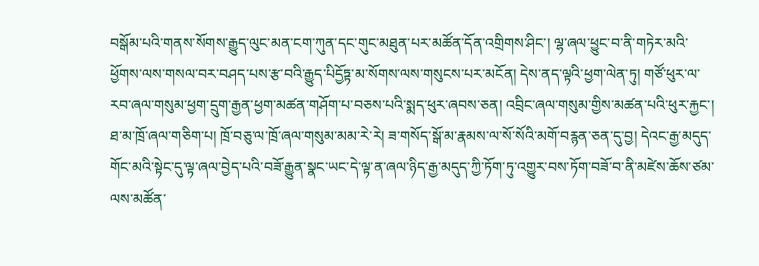བསྒོམ་པའི་གནས་སོགས་རྒྱུད་ལུང་མན་ངག་ཀུན་དང་གུང་མཐུན་པར་མཚོན་དོན་འགྲིགས་ཤིང་། ལྷ་ཞལ་ཕྱུང་བ་ནི་གཏེར་མའི་ཕྱོགས་ལས་གསལ་བར་བཤད་པས་རྩ་བའི་རྒྱུད་པིདྱོཏྟ་མ་སོགས་ལས་གསུངས་པར་མངོན། དེས་ནད་ལྟའི་ཕྱག་ལེན་ཏུ། གཙོ་ཕུར་ལ་རབ་ཞལ་གསུམ་ཕྱག་དྲུག་རྒྱན་ཕྱག་མཚན་གཤོག་པ་བཅས་པའི་སྨད་ཕུར་ཞབས་ཅན། འབྲིང་ཞལ་གསུམ་གྱིས་མཚན་པའི་ཕུར་རྐྱང་། ཐ་མ་ཁྲོ་ཞལ་གཅིག་པ། ཁྲོ་བཅུ་ལ་ཁྲོ་ཞལ་གསུམ་མམ་རེ་རེ། ཟ་གསོད་སྒོ་མ་རྣམས་ལ་སོ་སོའི་མགོ་བརྙན་ཅན་དུ་བྱ། དེའང་རྒྱ་མདུད་གོང་མའི་སྟེང་དུ་ལྟ་ཞལ་བྱེད་པའི་བཟོ་རྒྱུན་སྣང་ཡང་དེ་ལྟ་ན་ཞལ་ཉིད་རྒྱ་མདུད་ཀྱི་ཏོག་ཏུ་འགྱུར་བས་ཏོག་བཟོ་བ་ནི་མཛེས་ཆོས་ཙམ་ལས་མཚོན་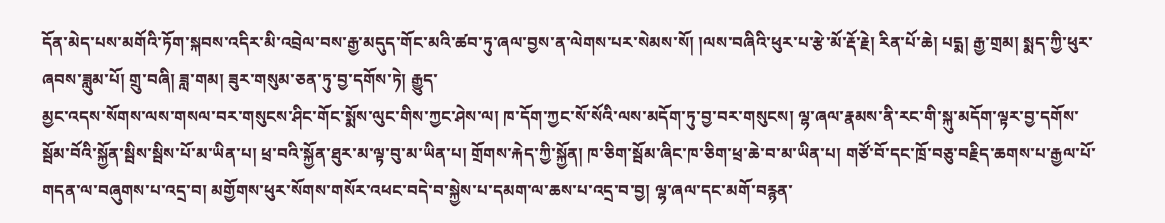དོན་མེད་པས་མགོའི་ཏོག་སྐབས་འདིར་མི་འབྲེལ་བས་རྒྱ་མདུད་གོང་མའི་ཚབ་ཏུ་ཞལ་བྱས་ན་ལེགས་པར་སེམས་སོ། །ལས་བཞིའི་ཕུར་པ་རྩེ་མོ་རྡོ་རྗེ། རིན་པོ་ཆེ། པདྨ། རྒྱ་གྲམ། སྨད་ཀྱི་ཕུར་ཞབས་ཟླུམ་པོ། གྲུ་བཞི། ཟླ་གམ། ཟུར་གསུམ་ཅན་ཏུ་བྱ་དགོས་ཏེ། རྒྱུད་
མྱང་འདས་སོགས་ལས་གསལ་བར་གསུངས་ཤིང་གོང་སྨོས་ལུང་གིས་ཀྱང་ཤེས་ལ། ཁ་དོག་ཀྱང་སོ་སོའི་ལས་མདོག་ཏུ་བྱ་བར་གསུངས། ལྷ་ཞལ་རྣམས་ནི་རང་གི་སྐུ་མདོག་ལྟར་བྱ་དགོས་སྦོམ་བོའི་སྐྱོན་སྦིས་སྦིས་པོ་མ་ཡིན་པ། ཕྲ་བའི་སྐྱོན་ཐུར་མ་ལྟ་བུ་མ་ཡིན་པ། གྲོགས་རྐེད་ཀྱི་སྐྱོན། ཁ་ཅིག་སྦོམ་ཞིང་ཁ་ཅིག་ཕྲ་ཆེ་བ་མ་ཡིན་པ། གཙོ་བོ་དང་ཁྲོ་བཅུ་བརྗིད་ཆགས་པ་རྒྱལ་པོ་གདན་ལ་བཞུགས་པ་འདྲ་བ། མགྱོགས་ཕུར་སོགས་གསོར་འཕང་བདེ་བ་སྐྱེས་པ་དམག་ལ་ཆས་པ་འདྲ་བ་བྱ། ལྷ་ཞལ་དང་མགོ་བརྙན་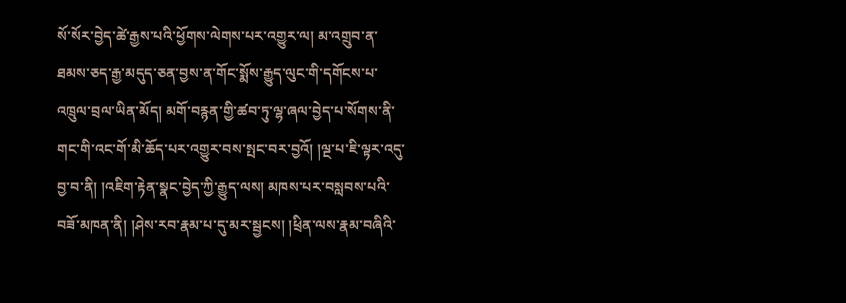སོ་སོར་བྱེད་ཚེ་རྒྱས་པའི་ཕྱོགས་ལེགས་པར་འགྱུར་ལ། མ་འགྲུབ་ན་ཐམས་ཅད་རྒྱ་མདུད་ཅན་བྱས་ན་གོང་སྨོས་རྒྱུད་ལུང་གི་དགོངས་པ་འཁྲུལ་བྲལ་ཡིན་མོད། མགོ་བརྙན་གྱི་ཚབ་ཏུ་ལྷ་ཞལ་བྱེད་པ་སོགས་ནི་གང་གི་འང་གོ་མི་ཆོད་པར་འགྱུར་བས་སྤང་བར་བྱའོ། །ལྔ་པ་ཇི་ལྟར་འདུ་བྱ་བ་ནི། །འཇིག་རྟེན་སྣང་བྱེད་ཀྱི་རྒྱུད་ལས། མཁས་པར་བསླབས་པའི་བཟོ་མཁན་ནི། །ཤེས་རབ་རྣམ་པ་དུ་མར་སྦྱངས། །ཕྲིན་ལས་རྣམ་བཞིའི་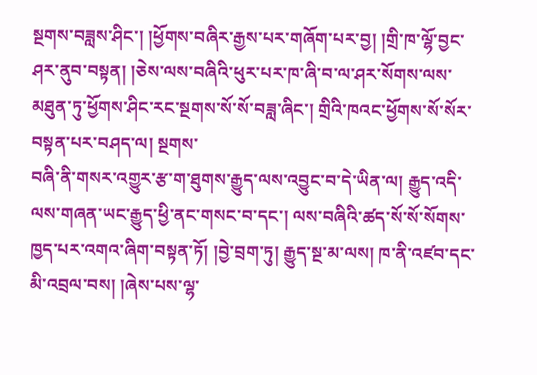སྔགས་བཟླས་ཤིང་། །ཕྱོགས་བཞིར་རྒྱས་པར་གཞོག་པར་བྱ། །གྲི་ཁ་ལྷོ་བྱང་ཤར་ནུབ་བསྟན། །ཅེས་ལས་བཞིའི་ཕུར་པར་ཁ་ཞི་བ་ལ་ཤར་སོགས་ལས་མཐུན་ཏུ་ཕྱོགས་ཤིང་རང་སྔགས་སོ་སོ་བཟླ་ཞིང་། གྲིའི་ཁའང་ཕྱོགས་སོ་སོར་བསྟན་པར་བཤད་ལ། སྔགས་
བཞི་ནི་གསར་འགྱུར་རྩ་ག་ཐུགས་རྒྱུད་ལས་འབྱུང་བ་དེ་ཡིན་ལ། རྒྱུད་འདི་ལས་གཞན་ཡང་རྒྱུད་ཕྱི་ནང་གསང་བ་དང་། ལས་བཞིའི་ཚད་སོ་སོ་སོགས་ཁྱད་པར་འགའ་ཞིག་བསྟན་ཏོ། །བྱེ་བྲག་ཏུ། རྒྱུད་སྔ་མ་ལས། ཁ་ནི་འཛབ་དང་མི་འབྲལ་བས། །ཞེས་པས་ལྷ་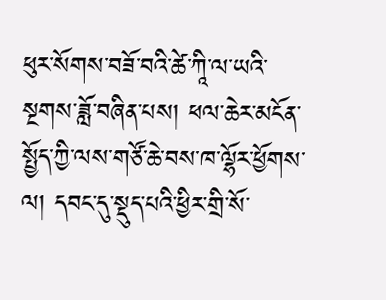ཕུར་སོགས་བཟོ་བའི་ཚེ་ཀཱི་ལ་ཡའི་སྔགས་ཟློ་བཞིན་པས། ཕལ་ཆེར་མངོན་སྤྱོད་ཀྱི་ལས་གཙོ་ཆེ་བས་ཁ་ལྷོར་ཕྱོགས་ལ། དབང་དུ་སྡུད་པའི་ཕྱིར་གྲི་སོ་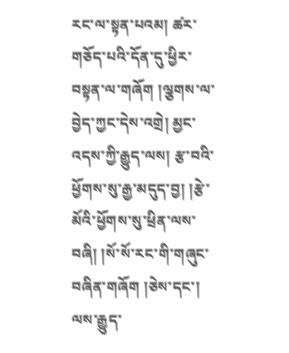རང་ལ་སྟན་པའམ། ཚར་གཅོད་པའི་དོན་དུ་ཕྱིར་བསྟན་ལ་གཞོག །ལྕགས་ལ་བྱེད་ཀྱང་དེས་འགྲེ། མྱང་འདས་ཀྱི་རྒྱུད་ལས། རྩ་བའི་ཕྱོགས་སུ་རྒྱ་མདུད་བྱ། །རྩེ་མོའི་ཕྱོགས་སུ་ཕྲིན་ལས་བཞི། །སོ་སོ་རང་གི་གཞུང་བཞིན་གཞོག །ཅེས་དང་། ལས་རྒྱུད་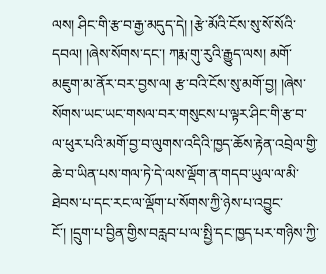ལས། ཤིང་གི་རྩ་བ་རྒྱ་མདུད་དེ། །རྩེ་མོའི་ངོས་སུ་སོ་སོའི་དབལ། །ཞེས་སོགས་དང་། ཀརྨ་གུ་རུའི་རྒྱུད་ལས། མགོ་མཇུག་མ་ནོར་བར་བྱས་ལ། རྩ་བའི་ངོས་སུ་མགོ་བྱ། །ཞེས་སོགས་ཡང་ཡང་གསལ་བར་གསུངས་པ་ལྟར་ཤིང་གི་རྩ་བ་ལ་ཕུར་པའི་མགོ་བྱ་བ་ལུགས་འདིའི་ཁྱད་ཆོས་རྟེན་འབྲེལ་གྱི་ཆེ་བ་ཡིན་པས་གལ་ཏེ་དེ་ལས་ལྡོག་ན་གདབ་ཡུལ་ལ་མི་ཐེབས་པ་དང་རང་ལ་ལྡོག་པ་སོགས་ཀྱི་ཉེས་པ་འབྱུང་ངོ་། །དྲུག་པ་བྱིན་གྱིས་བརླབ་པ་ལ་སྤྱི་དང་ཁྱད་པར་གཉིས་ཀྱི་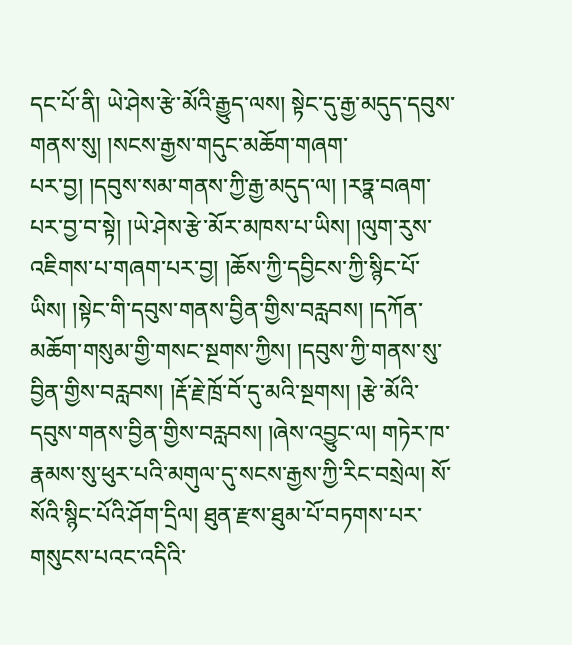དང་པོ་ནི། ཡེ་ཤེས་རྩེ་མོའི་རྒྱུད་ལས། སྟེང་དུ་རྒྱ་མདུད་དབུས་གནས་སུ། །སངས་རྒྱས་གདུང་མཆོག་གཞག་
པར་བྱ། །དབུས་སམ་གནས་ཀྱི་རྒྱ་མདུད་ལ། །རཏྣ་བཞག་པར་བྱ་བ་སྟེ། །ཡེ་ཤེས་རྩེ་མོར་མཁས་པ་ཡིས། །ལུག་རུས་འཇིགས་པ་གཞག་པར་བྱ། །ཆོས་ཀྱི་དབྱིངས་ཀྱི་སྙིང་པོ་ཡིས། །སྟེང་གི་དབུས་གནས་བྱིན་གྱིས་བརླབས། །དཀོན་མཆོག་གསུམ་གྱི་གསང་སྔགས་ཀྱིས། །དབུས་ཀྱི་གནས་སུ་བྱིན་གྱིས་བརླབས། །རྡོ་རྗེ་ཁྲོ་བོ་དུ་མའི་སྔགས། །རྩེ་མོའི་དབུས་གནས་བྱིན་གྱིས་བརླབས། །ཞེས་འབྱུང་ལ། གཏེར་ཁ་རྣམས་སུ་ཕུར་པའི་མགུལ་དུ་སངས་རྒྱས་ཀྱི་རིང་བསྲེལ། སོ་སོའི་སྙིང་པོའི་ཤོག་དྲིལ། ཐུན་རྫས་ཐུམ་པོ་བཏགས་པར་གསུངས་པའང་འདིའི་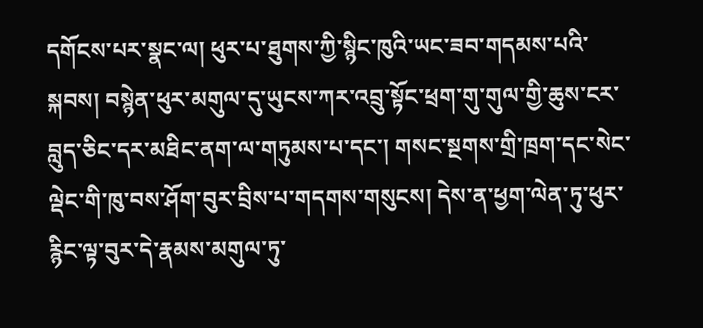དགོངས་པར་སྣང་ལ། ཕུར་པ་ཐུགས་ཀྱི་སྙིང་ཁུའི་ཡང་ཟབ་གདམས་པའི་སྐབས། བསྙེན་ཕུར་མགུལ་དུ་ཡུངས་ཀར་འབྲུ་སྟོང་ཕྲག་གུ་གུལ་གྱི་ཆུས་ངར་བླུད་ཅིང་དར་མཐིང་ནག་ལ་གཏུམས་པ་དང་། གསང་སྔགས་གྲི་ཁྲག་དང་སེང་ལྡེང་གི་ཁུ་བས་ཤོག་བུར་བྲིས་པ་གདགས་གསུངས། དེས་ན་ཕྱག་ལེན་ཏུ་ཕུར་རྙིང་ལྟ་བུར་དེ་རྣམས་མགུལ་ཏུ་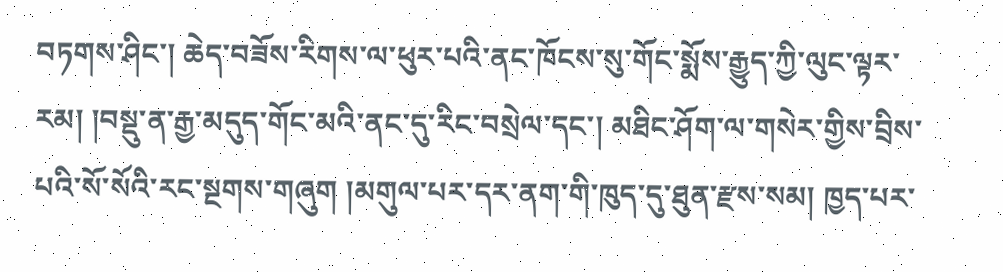བཏགས་ཤིང་། ཆེད་བཟོས་རིགས་ལ་ཕུར་པའི་ནང་ཁོངས་སུ་གོང་སྨོས་རྒྱུད་ཀྱི་ལུང་ལྟར་རམ། །བསྡུ་ན་རྒྱ་མདུད་གོང་མའི་ནང་དུ་རིང་བསྲེལ་དང་། མཐིང་ཤོག་ལ་གསེར་གྱིས་བྲིས་པའི་སོ་སོའི་རང་སྔགས་གཞུག །མགུལ་པར་དར་ནག་གི་ཁུད་དུ་ཐུན་རྫས་སམ། ཁྱད་པར་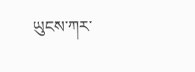ཡུངས་ཀར་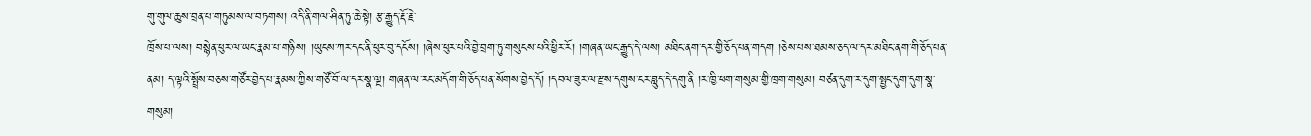གུ་གུལ་ཆུས་བྲན་པ་གཏུམས་ལ་བཏགས། འདི་ནི་གལ་ཤིན་ཏུ་ཆེ་སྟེ། རྩ་རྒྱུད་རྡོ་རྗེ་
ཁྲོས་པ་ལས། བསྙེན་ཕུར་ལ་ཡང་རྣམ་པ་གཉིས། །ཡུངས་ཀར་དང་ནི་ཕུར་བུ་དངོས། །ཞེས་ཕུར་པའི་བྱེ་བྲག་ཏུ་གསུངས་པའི་ཕྱིར་རོ། །གཞན་ཡང་རྒྱུད་དེ་ལས། མཐིང་ནག་དར་གྱི་ཅོད་པན་གདག །ཅེས་པས་ཐམས་ཅད་ལ་དར་མཐིང་ནག་གི་ཅོད་པན་ནམ། ད་ལྟའི་སྤྲོས་བཅས་གཙོར་བྱེད་པ་རྣམས་ཀྱིས་གཙོ་བོ་ལ་དར་སྣ་ལྔ། གཞན་ལ་རང་མདོག་གི་ཅོད་པན་སོགས་བྱེད་དོ། །དབལ་ཟུར་ལ་རྫས་དགུས་ངར་བླུད་དེ་དགུ་ནི །ར་ཁྱི་ཕག་གསུམ་གྱི་ཁྲག་གསུམ། བཙན་དུག་ར་དུག་སྤྱང་དུག་དུག་སྣ་གསུམ།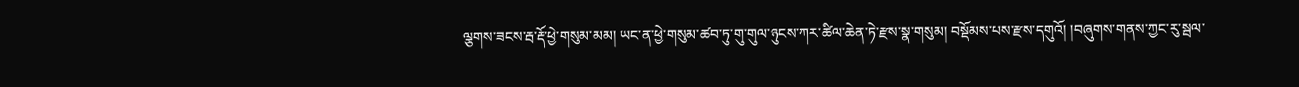ལྕགས་ཟངས་རྦ་རྡོ་ཕྱེ་གསུམ་མམ། ཡང་ན་ཕྱེ་གསུམ་ཚབ་ཏུ་གུ་གུལ་ཉུངས་ཀར་ཚིལ་ཆེན་ཏེ་རྫས་སྣ་གསུམ། བསྡོམས་པས་རྫས་དགུའོ། །བཞུགས་གནས་ཀྱང་རུ་སྦལ་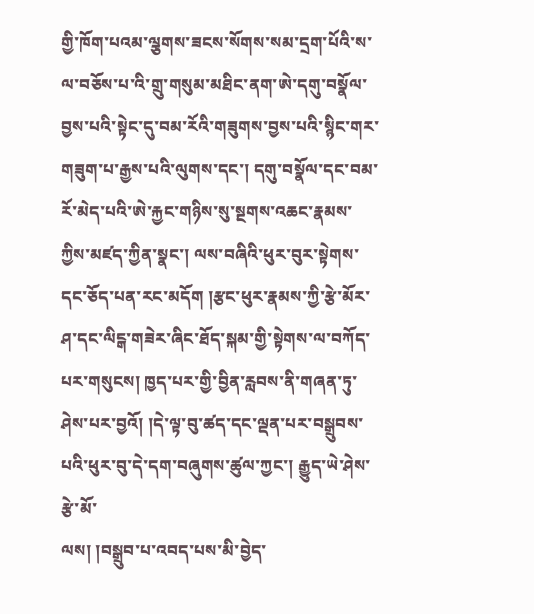གྱི་ཁོག་པའམ་ལྕགས་ཟངས་སོགས་སམ་དྲག་པོའི་ས་ལ་བཅོས་པ་འི་གྲུ་གསུམ་མཐིང་ནག་ཨེ་དགུ་བསྣོལ་བྱས་པའི་སྟེང་དུ་བམ་རོའི་གཟུགས་བྱས་པའི་སྙིང་གར་གཟུག་པ་རྒྱས་པའི་ལུགས་དང་། དགུ་བསྣོལ་དང་བམ་རོ་མེད་པའི་ཨེ་རྐྱང་གཉིས་སུ་སྔགས་འཆང་རྣམས་ཀྱིས་མཛད་ཀྱིན་སྣང་། ལས་བཞིའི་ཕུར་བུར་སྟེགས་དང་ཅོད་པན་རང་མདོག །རྩང་ཕུར་རྣམས་ཀྱི་རྩེ་མོར་ཤ་དང་ལིངྒ་གཟེར་ཞིང་ཐོད་སྐམ་གྱི་སྟེགས་ལ་བཀོད་པར་གསུངས། ཁྱད་པར་གྱི་བྱིན་རླབས་ནི་གཞན་ཏུ་ཤེས་པར་བྱའོ། །དེ་ལྟ་བུ་ཚད་དང་ལྡན་པར་བསྒྲུབས་པའི་ཕུར་བུ་དེ་དག་བཞུགས་ཚུལ་ཀྱང་། རྒྱུད་ཡེ་ཤེས་རྩེ་མོ་
ལས། །བསྒྲུབ་པ་འབད་པས་མི་བྱེད་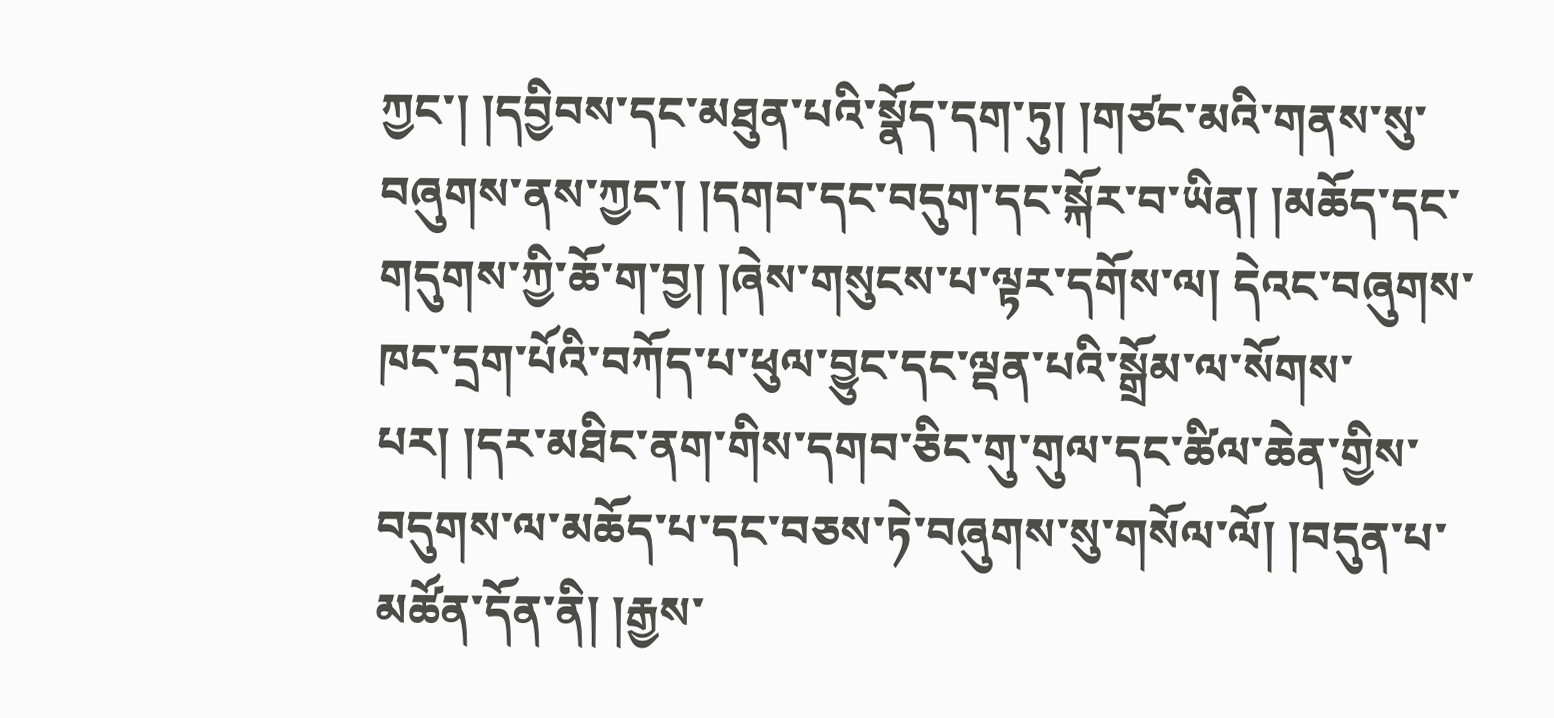ཀྱང་། །དབྱིབས་དང་མཐུན་པའི་སྣོད་དག་ཏུ། །གཙང་མའི་གནས་སུ་བཞུགས་ནས་ཀྱང་། །དགབ་དང་བདུག་དང་སྐོར་བ་ཡིན། །མཆོད་དང་གདུགས་ཀྱི་ཆོ་ག་བྱ། །ཞེས་གསུངས་པ་ལྟར་དགོས་ལ། དེའང་བཞུགས་ཁང་དྲག་པོའི་བཀོད་པ་ཕུལ་བྱུང་དང་ལྡན་པའི་སྒྲོམ་ལ་སོགས་པར། །དར་མཐིང་ནག་གིས་དགབ་ཅིང་གུ་གུལ་དང་ཚིལ་ཆེན་གྱིས་བདུགས་ལ་མཆོད་པ་དང་བཅས་ཏེ་བཞུགས་སུ་གསོལ་ལོ། །བདུན་པ་མཚོན་དོན་ནི། །རྒྱས་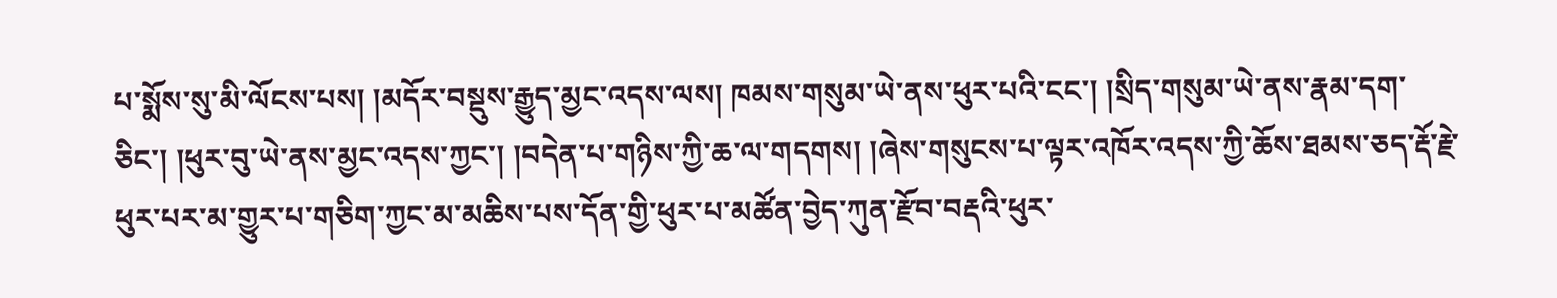པ་སྨོས་སུ་མི་ལོངས་པས། །མདོར་བསྡུས་རྒྱུད་མྱང་འདས་ལས། ཁམས་གསུམ་ཡེ་ནས་ཕུར་པའི་ངང་། །སྲིད་གསུམ་ཡེ་ནས་རྣམ་དག་ཅིང་། །ཕུར་བུ་ཡེ་ནས་མྱང་འདས་ཀྱང་། །བདེན་པ་གཉིས་ཀྱི་ཆ་ལ་གདགས། །ཞེས་གསུངས་པ་ལྟར་འཁོར་འདས་ཀྱི་ཆོས་ཐམས་ཅད་རྡོ་རྗེ་ཕུར་པར་མ་གྱུར་པ་གཅིག་ཀྱང་མ་མཆིས་པས་དོན་གྱི་ཕུར་པ་མཚོན་བྱེད་ཀུན་རྫོབ་བརྡའི་ཕུར་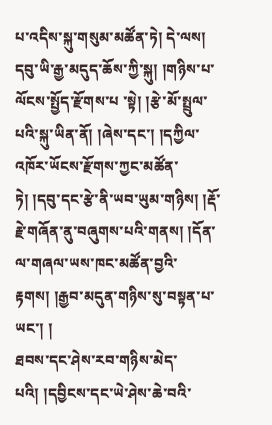པ་འདིས་སྐུ་གསུམ་མཚོན་ཏེ། དེ་ལས། དབུ་ཡི་རྒྱ་མདུད་ཆོས་ཀྱི་སྐུ། །གཉིས་པ་ ལོངས་སྤྱོད་རྫོགས་པ ་སྟེ། །རྩེ་མོ་སྤྲུལ་པའི་སྐུ་ཡིན་ནོ། །ཞེས་དང་། །དཀྱིལ་འཁོར་ཡོངས་རྫོགས་ཀྱང་མཚོན་ཏེ། །དབུ་དང་རྩེ་ནི་ཡབ་ཡུམ་གཉིས། །རྡོ་རྗེ་གཞོན་ནུ་བཞུགས་པའི་གནས། །དོན་ལ་གཞལ་ཡས་ཁང་མཚོན་བྱའི་རྟགས། །རྒྱབ་མདུན་གཉིས་སུ་བསྟན་པ་ཡང་། །
ཐབས་དང་ཤེས་རབ་གཉིས་མེད་པའི། །དབྱིངས་དང་ཡེ་ཤེས་ཆེ་བའི་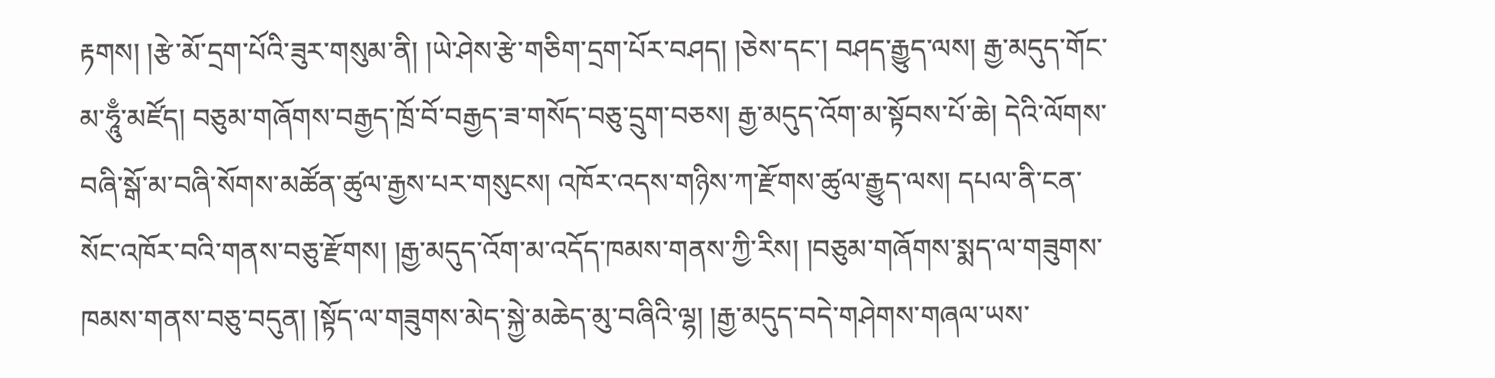རྟགས། །རྩེ་མོ་དྲག་པོའི་ཟུར་གསུམ་ནི། །ཡེ་ཤེས་རྩེ་གཅིག་དྲག་པོར་བཤད། །ཅེས་དང་། བཤད་རྒྱུད་ལས། རྒྱ་མདུད་གོང་མ་ཧཱུྃ་མཛོད། བཅུམ་གཞོགས་བརྒྱད་ཁྲོ་བོ་བརྒྱད་ཟ་གསོད་བཅུ་དྲུག་བཅས། རྒྱ་མདུད་འོག་མ་སྟོབས་པོ་ཆེ། དེའི་ལོགས་བཞི་སྒོ་མ་བཞི་སོགས་མཚོན་ཚུལ་རྒྱས་པར་གསུངས། འཁོར་འདས་གཉིས་ཀ་རྫོགས་ཚུལ་རྒྱུད་ལས། དཔལ་ནི་ངན་སོང་འཁོར་བའི་གནས་བཅུ་རྫོགས། །རྒྱ་མདུད་འོག་མ་འདོད་ཁམས་གནས་ཀྱི་རིས། །བཅུམ་གཞོགས་སྨད་ལ་གཟུགས་ཁམས་གནས་བཅུ་བདུན། །སྟོད་ལ་གཟུགས་མེད་སྐྱེ་མཆེད་མུ་བཞིའི་ལྷ། །རྒྱ་མདུད་བདེ་གཤེགས་གཞལ་ཡས་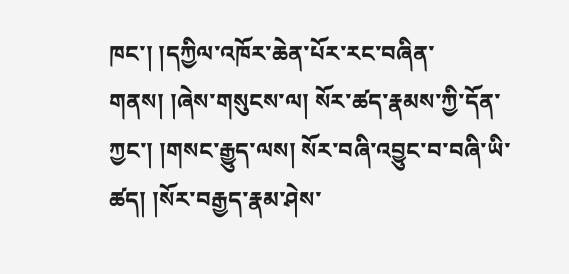ཁང་། །དཀྱིལ་འཁོར་ཆེན་པོར་རང་བཞིན་གནས། །ཞེས་གསུངས་ལ། སོར་ཚད་རྣམས་ཀྱི་དོན་ཀྱང་། །གསང་རྒྱུད་ལས། སོར་བཞི་འབྱུང་བ་བཞི་ཡི་ཚད། །སོར་བརྒྱད་རྣམ་ཤེས་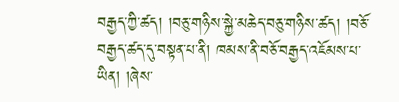བརྒྱད་ཀྱི་ཚད། །བཅུ་གཉིས་སྐྱེ་མཆེད་བཅུ་གཉིས་ཚད། །བཅོ་བརྒྱད་ཚད་དུ་བསྟན་པ་ནི། ཁམས་ནི་བཅོ་བརྒྱད་འཇོམས་པ་ཡིན། །ཞེས་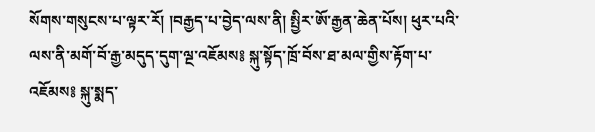སོགས་གསུངས་པ་ལྟར་རོ། །བརྒྱད་པ་བྱེད་ལས་ནི། སྤྱིར་ཨོ་རྒྱན་ཆེན་པོས། ཕུར་པའི་ལས་ནི་མགོ་བོ་རྒྱ་མདུད་དུག་ལྔ་འཇོམས༔ སྐུ་སྟོད་ཁྲོ་བོས་ཐ་མལ་གྱིས་རྟོག་པ་འཇོམས༔ སྐུ་སྨད་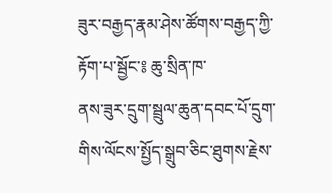ཟུར་བརྒྱད་རྣམ་ཤེས་ཚོགས་བརྒྱད་ཀྱི་རྟོག་པ་སྦྱོང་༔ ཆུ་སྲིན་ཁ་
ནས་ཟུར་དྲུག་སྦྲུལ་ཆུན་དབང་པོ་དྲུག་གིས་ལོངས་སྤྱོད་སྒྲུབ་ཅིང་ཐུགས་རྗེས་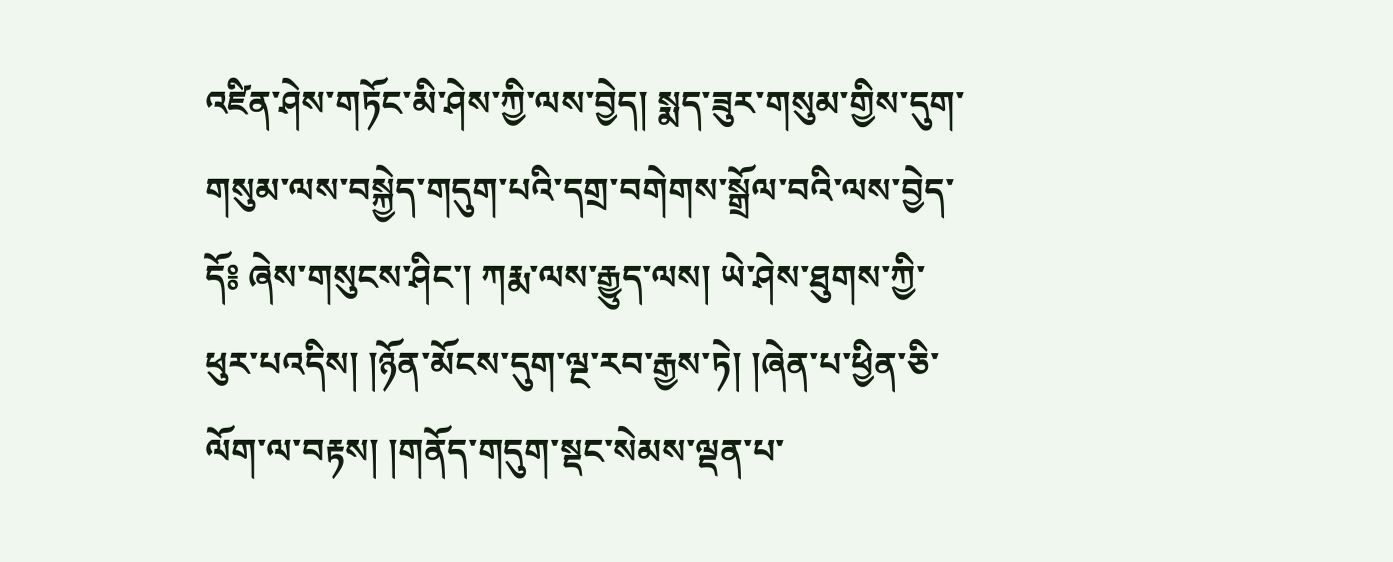འཛིན་ཤེས་གཏོང་མི་ཤེས་ཀྱི་ལས་བྱེད། སྨད་ཟུར་གསུམ་གྱིས་དུག་གསུམ་ལས་བསྐྱེད་གདུག་པའི་དགྲ་བགེགས་སྒྲོལ་བའི་ལས་བྱེད་དོ༔ ཞེས་གསུངས་ཤིང་། ཀརྨ་ལས་རྒྱུད་ལས། ཡེ་ཤེས་ཐུགས་ཀྱི་ཕུར་པའདིས། །ཉོན་མོངས་དུག་ལྔ་རབ་རྒྱས་ཏེ། །ཞེན་པ་ཕྱིན་ཅི་ལོག་ལ་བརྟས། །གནོད་གདུག་སྡང་སེམས་ལྡན་པ་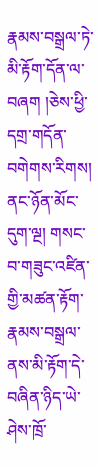རྣམས་བསྒྲལ་ཏེ་མི་རྟོག་དོན་ལ་བཞག །ཅེས་ཕྱི་དགྲ་གདོན་བགེགས་རིགས། ནང་ཉོན་མོང་དུག་ལྔ། གསང་བ་གཟུང་འཛིན་གྱི་མཚན་རྟོག་རྣམས་བསྒྲལ་ནས་མི་རྟོག་དེ་བཞིན་ཉིད་ཡེ་ཤེས་ཁྲོ་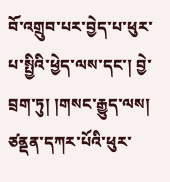བོ་འགྲུབ་པར་བྱེད་པ་ཕུར་པ་སྤྱིའི་ཕྱེད་ལས་དང་། བྱེ་བྲག་ཏུ། །གསང་རྒྱུད་ལས། ཙནྡན་དཀར་པོའི་ཕུར་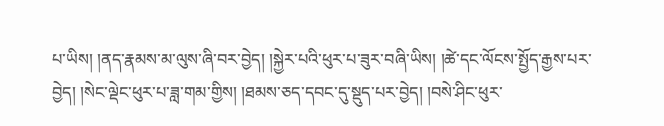པ་ཡིས། །ནད་རྣམས་མ་ལུས་ཞི་བར་བྱེད། །སྐྱེར་པའི་ཕུར་པ་ཟུར་བཞི་ཡིས། །ཚེ་དང་ལོངས་སྤྱོད་རྒྱས་པར་བྱེད། །སེང་ལྡེང་ཕུར་པ་ཟླ་གམ་གྱིས། །ཐམས་ཅད་དབང་དུ་སྡུད་པར་བྱེད། །བསེ་ཤིང་ཕུར་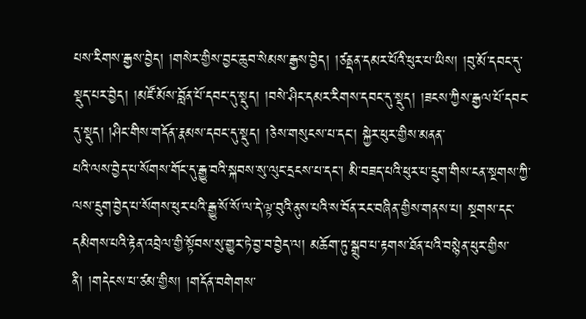པས་རིགས་རྒྱས་བྱེད། །གསེར་གྱིས་བྱང་ཆུབ་སེམས་རྒྱས་བྱེད། །ཙནྡན་དམར་པོའི་ཕུར་པ་ཡིས། །བུ་མོ་དབང་དུ་སྡུད་པར་བྱེད། །མཛོ་མོས་བློན་པོ་དབང་དུ་སྡུད། །བསེ་ཤིང་དམར་རིགས་དབང་དུ་སྡུད། །ཟངས་ཀྱིས་རྒྱལ་པོ་དབང་དུ་སྡུད། །ཤིང་གིས་གདོན་རྣམས་དབང་དུ་སྡུད། །ཅེས་གསུངས་པ་དང་། སྐྱེར་ཕུར་གྱིས་མནན་
པའི་ལས་བྱེད་པ་སོགས་གོང་དུ་རྒྱུ་བའི་སྐབས་སུ་ལུང་དྲངས་པ་དང་། མི་བཟད་པའི་ཕུར་པ་དྲུག་གིས་ངན་སྔགས་ཀྱི་ལས་དྲུག་བྱེད་པ་སོགས་ཕུར་པའི་རྒྱུ་སོ་སོ་ལ་དེ་ལྟ་བུའི་ནུས་པའི་ས་བོན་རང་བཞིན་གྱིས་གནས་པ། སྔགས་དང་དམིགས་པའི་རྟེན་འབྲེལ་གྱི་སྟོབས་སུ་གྱུར་ཏེ་བྱ་བ་བྱེད་ལ། མཆོག་ཏུ་སྒྲུབ་པ་རྟགས་ཐོན་པའི་བསྙེན་ཕུར་གྱིས་ནི། །གདེངས་པ་ཙམ་གྱིས། །གདོན་བགེགས་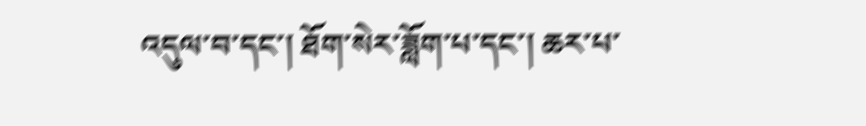འདུལ་བ་དང་། ཐོག་སེར་ཟློག་པ་དང་། ཆར་པ་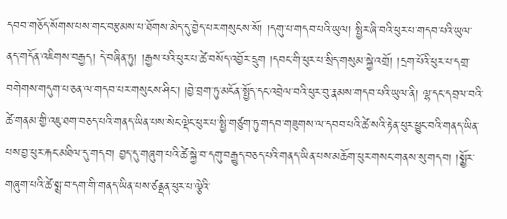དབབ་གཅོད་སོགས་པས་གང་བརྩམས་པ་ཐོགས་མེད་དུ་བྱེད་པར་གསུངས་སོ། །དགུ་པ་གདབ་པའི་ཡུལ། སྤྱིར་ཞི་བའི་ཕུར་པ་གདབ་པའི་ཡུལ་ནད་གདོན་འཇིགས་བརྒྱད། དེ་བཞིན་ཏུ། །རྒྱས་པའི་ཕུར་པ་ཚེ་བསོད་འབྱོར་དྲུག །དབང་གི་ཕུར་པ་སྲིད་གསུམ་སྐྱེ་འགྲོ། །དྲག་པོའི་ཕུར་པ་དགྲ་བགེགས་གདུག་པ་ཅན་ལ་གདབ་པར་གསུངས་ཤིང་། །བྱེ་བྲག་ཏུ་མངོན་སྤྱོད་དང་འབྲེལ་བའི་ཕུར་བུ་རྣམས་གདབ་པའི་ཡུལ་ནི། ལྷ་དང་དབྲལ་བའི་ཚེ་གནམ་གྱི་འཇུ་ཐག་བཅད་པའི་གནད་ཡིན་པས་སེང་ལྡེང་ཕུར་པ་སྤྱི་གཙུག་ཏུ་གདབ་གཟུགས་ལ་དབབ་པའི་ཚེ་སའི་རྟེན་ཕུར་ཕྱུང་བའི་གནད་ཡིན་པས་བྱ་ཕུར་རྐང་མཐིལ་དུ་གདབ། བྱད་དུ་གཞུག་པའི་ཚེ་སྐྱེ་བ་དགུ་བརྒྱུད་བཅད་པའི་གནད་ཡིན་པས་མཆོག་ཕུར་གསང་གནས་སུ་གདབ། །སྨྱོར་གཞུག་པའི་ཚེ་སྨྲ་བ་དག་གི་གནད་ཡིན་པས་ཙནྡན་ཕུར་པ་ལྕེའི་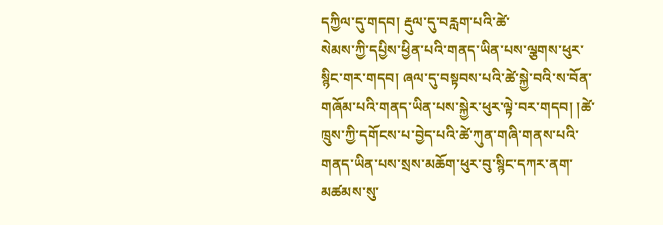དཀྱིལ་དུ་གདབ། རྡུལ་དུ་བརླག་པའི་ཚེ་
སེམས་ཀྱི་དཔྱིས་ཕྱིན་པའི་གནད་ཡིན་པས་ལྕགས་ཕུར་སྙིང་གར་གདབ། ཞལ་དུ་བསྟབས་པའི་ཚེ་སྐྱེ་བའི་ས་བོན་གཞོམ་པའི་གནད་ཡིན་པས་སྐྱེར་ཕུར་ལྟེ་བར་གདབ། །ཚེ་ཁྲུས་ཀྱི་དགོངས་པ་བྱེད་པའི་ཚེ་ཀུན་གཞི་གནས་པའི་གནད་ཡིན་པས་སྲས་མཆོག་ཕུར་བུ་སྙིང་དཀར་ནག་མཚམས་སུ་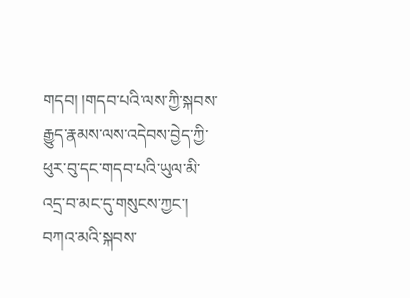གདབ། །གདབ་པའི་ལས་ཀྱི་སྐབས་རྒྱུད་རྣམས་ལས་འདེབས་བྱེད་ཀྱི་ཕུར་བུ་དང་གདབ་པའི་ཡུལ་མི་འདྲ་བ་མང་དུ་གསུངས་ཀྱང་། བཀའ་མའི་སྐབས་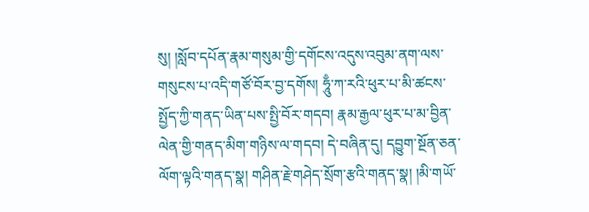སུ། །སློབ་དཔོན་རྣམ་གསུམ་གྱི་དགོངས་འདུས་འབུམ་ནག་ལས་གསུངས་པ་འདི་གཙོ་བོར་བྱ་དགོས། ཧཱུྃ་ཀ་རའི་ཕུར་པ་མི་ཚངས་སྤྱོད་ཀྱི་གནད་ཡིན་པས་སྤྱི་བོར་གདབ། རྣམ་རྒྱལ་ཕུར་པ་མ་བྱིན་ལེན་གྱི་གནད་མིག་གཉིས་ལ་གདབ། དེ་བཞིན་དུ། དབྱུག་སྔོན་ཅན་ལོག་ལྟའི་གནད་སྣ། གཤིན་རྗེ་གཤེད་སྲོག་རྩའི་གནད་སྣ། །མི་གཡོ་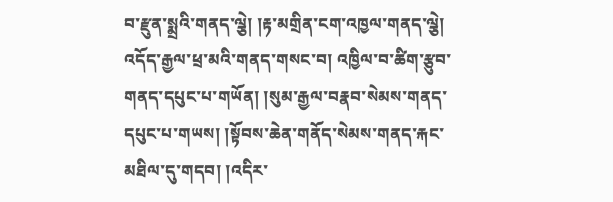བ་རྫུན་སྨྲའི་གནད་ལྕེ། །རྟ་མགྲིན་ངག་འཁྱལ་གནད་ལྕེ། འདོད་རྒྱལ་ཕྲ་མའི་གནད་གསང་བ། འཁྱིལ་བ་ཚིག་རྩུབ་གནད་དཔུང་པ་གཡོན། །སུམ་རྒྱལ་བརྣབ་སེམས་གནད་དཔུང་པ་གཡས། །སྟོབས་ཆེན་གནོད་སེམས་གནད་རྐང་མཐིལ་དུ་གདབ། །འདིར་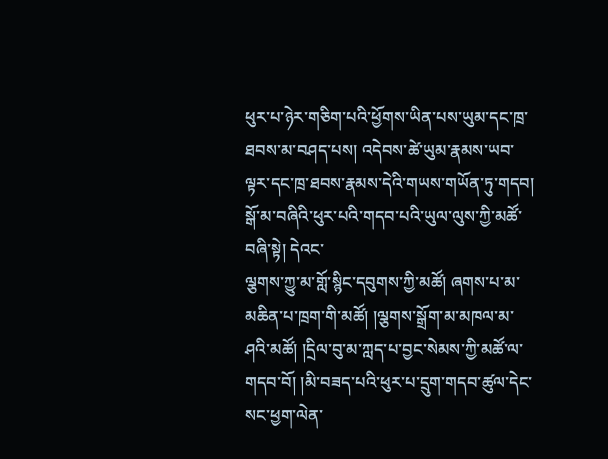ཕུར་པ་ཉེར་གཅིག་པའི་ཕྱོགས་ཡིན་པས་ཡུམ་དང་ཁྲ་ཐབས་མ་བཤད་པས། འདེབས་ཚེ་ཡུམ་རྣམས་ཡབ་ལྟར་དང་ཁྲ་ཐབས་རྣམས་དེའི་གཡས་གཡོན་ཏུ་གདབ། སྒོ་མ་བཞིའི་ཕུར་པའི་གདབ་པའི་ཡུལ་ལུས་ཀྱི་མཚོ་བཞི་སྟེ། དེའང་
ལྕགས་ཀྱུ་མ་གློ་སྙིང་དབུགས་ཀྱི་མཚོ། ཞགས་པ་མ་མཆིན་པ་ཁྲག་གི་མཚོ། །ལྕགས་སྒྲོག་མ་མཁལ་མ་ཤའི་མཚོ། །དྲིལ་བུ་མ་ཀླད་པ་བྱང་སེམས་ཀྱི་མཚོ་ལ་གདབ་བོ། །མི་བཟད་པའི་ཕུར་པ་དྲུག་གདབ་ཚུལ་དེང་སང་ཕྱག་ལེན་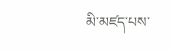མི་མཛད་པས་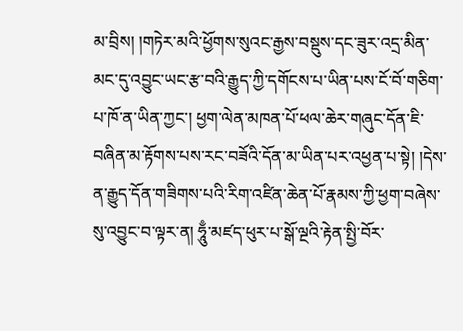མ་བྲིས། །གཏེར་མའི་ཕྱོགས་སུའང་རྒྱས་བསྡུས་དང་ཟུར་འདྲ་མིན་མང་དུ་འབྱུང་ཡང་རྩ་བའི་རྒྱུད་ཀྱི་དགོངས་པ་ཡིན་པས་ངོ་བོ་གཅིག་པ་ཁོ་ན་ཡིན་ཀྱང་། ཕྱག་ལེན་མཁན་པོ་ཕལ་ཆེར་གཞུང་དོན་ཇི་བཞིན་མ་རྟོགས་པས་རང་བཟོའི་དོན་མ་ཡིན་པར་འཕྱན་པ་སྟེ། །དེས་ན་རྒྱུད་དོན་གཟིགས་པའི་རིག་འཛིན་ཆེན་པོ་རྣམས་ཀྱི་ཕྱག་བཞེས་སུ་འབྱུང་བ་ལྟར་ན། ཧཱུྃ་མཛད་ཕུར་པ་སྒོ་ལྔའི་རྟེན་སྤྱི་བོར་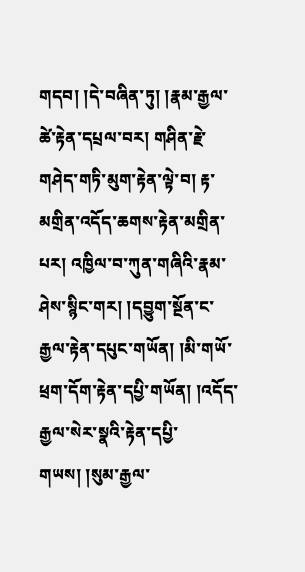གདབ། །དེ་བཞིན་ཏུ། །རྣམ་རྒྱལ་ཚེ་རྟེན་དཔྲལ་བར། གཤིན་རྗེ་གཤེད་གཏི་མུག་རྟེན་ལྟེ་བ། རྟ་མགྲིན་འདོད་ཆགས་རྟེན་མགྲིན་པར། འཁྱིལ་བ་ཀུན་གཞིའི་རྣམ་ཤེས་སྙིང་གར། །དབྱུག་སྔོན་ང་རྒྱལ་རྟེན་དཔུང་གཡོན། །མི་གཡོ་ཕྲག་དོག་རྟེན་དཔྱི་གཡོན། །འདོད་རྒྱལ་སེར་སྣའི་རྟེན་དཔྱི་གཡས། །སུམ་རྒྱལ་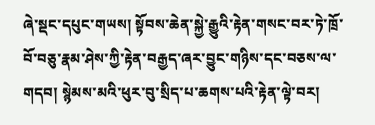ཞེ་སྡང་དཔུང་གཡས། སྟོབས་ཆེན་སྐྱེ་རྒྱུའི་རྟེན་གསང་བར་ཏེ་ཁྲོ་བོ་བཅུ་རྣམ་ཤེས་ཀྱི་རྟེན་བརྒྱད་ཞར་བྱུང་གཉིས་དང་བཅས་ལ་གདབ། སྙེམས་མའི་ཕུར་བུ་སྲིད་པ་ཆགས་པའི་རྟེན་ལྟེ་བར།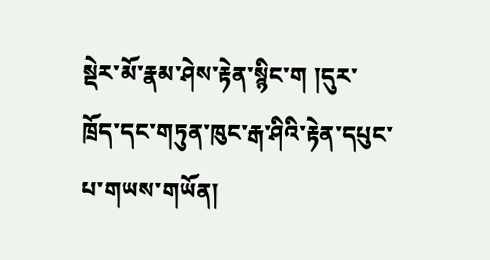སྡེར་མོ་རྣམ་ཤེས་རྟེན་སྙིང་ག །དུར་ཁྲོད་དང་གཏུན་ཁུང་རྒ་ཤིའི་རྟེན་དཔུང་པ་གཡས་གཡོན།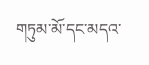གཏུམ་མོ་དང་མདའ་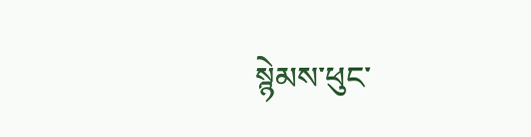སྙེམས་ཕུང་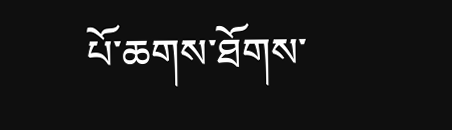པོ་ཆགས་ཐོགས་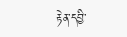རྟེན་དབྱི་